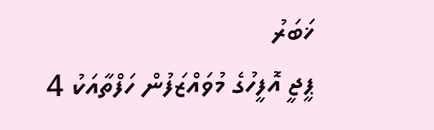ޚަބަރު
ޕީޖީ އޮފީހުގެ މުވައްޒަފުން ހަފްތާއަކު 4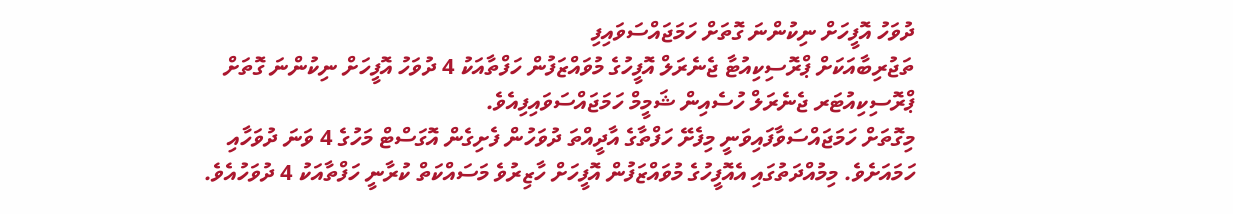ދުވަހު އޮފީހަށް ނިކުންނަ ގޮތަށް ހަމަޖައްސަވައިފި
ތަޖުރިބާއަކަށް ޕްރޮސިކިއުޓާ ޖެނެރަލް އޮފީހުގެ މުވައްޒަފުން ހަފްތާއަކު 4 ދުވަހު އޮފީހަށް ނިކުންނަ ގޮތަށް ޕްރޮސިކިއުޓަރ ޖެނެރަލް ހުސެއިން ޝަމީމް ހަމަޖައްސަވައިފިއެވެ.
މިގޮތަށް ހަމަޖައްސަވާފައިވަނީ މިފެށޭ ހަފްތާގެ އާދީއްތަ ދުވަހުން ފެށިގެން އޮގަސްޓް މަހުގެ 4 ވަނަ ދުވަހާއި ހަމައަށެވެ. މިމުއްދަތުގައި އެއޮފީހުގެ މުވައްޒަފުން އޮފީހަށް ހާޒިރުވެ މަސައްކަތް ކުރާނީ ހަފްތާއަކު 4 ދުވަހުއެވެ.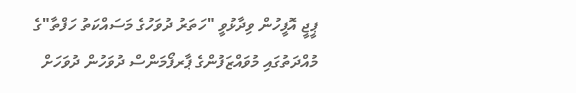ޕީޖީ އޮފީހުން ވިދާޅުވީ "ހަތަރު ދުވަހުގެ މަސައްކަތު ހަފްތާ"ގެ މުއްދަތުގައި މުވައްޒަފުންގެ ޕާރފޯމަންސް ދުވަހުން ދުވަހަށް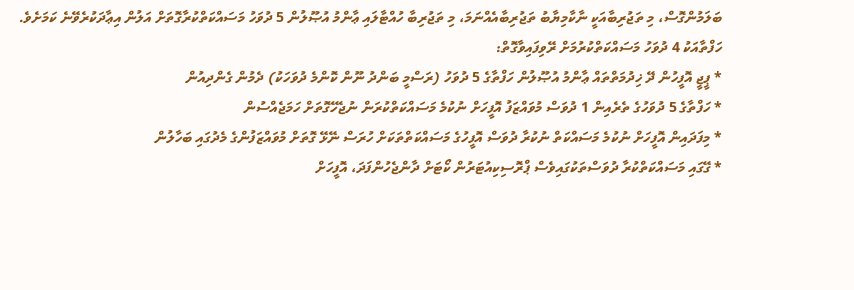ބަލަމުންގޮސް، މި ތަޖުރިބާއަކީ ނާކާމިޔާބު ތަޖުރިބާއެއްނަމަ، މި ތަޖުރިބާ ހުއްޓާލައި ޢާންމު އުޞޫލުން 5 ދުވަހު މަސައްކަތްކުރާގޮތަށް އަލުން އިޢާދަކުރެވޭނެ ކަމަށެވެ.
ހަފްތާއަކު 4 ދުވަހު މަސައްކަތްކުރުމަށް ރޭވިފައިވާގޮތް:
* ޕީޖީ އޮފީހުން ދޭ ޚިދުމަތްތައް ޢާންމު އުޞޫލުން ހަފްތާގެ 5 ދުވަހު (ރަސްމީ ބަންދު ނޫން ކޮންމެ ދުވަހަކު) ދެމުން ގެންދިއުން
* ހަފްތާގެ 5 ދުވަހުގެ ތެރެއިން 1 ދުވަސް މުވައްޒަފު އޮފީހަށް ނުކުމެ މަސައްކަތްކުރަން ނުޖެހޭގޮތަށް ހަމަޖެއްސުން
* މިފަދައިން އޮފީހަށް ނުކުމެ މަސައްކަތް ނުކުރާ ދުވަސް އޮފީހުގެ މަސައްކަތްތަކަށް ހުރަސް ނޭޅޭ ގޮތަށް މުވައްޒަފުންގެ މެދުގައި ބަހާލުން
* ގޭގައި މަސައްކަތްކުރާ ދުވަސްތަކުގައިވެސް ޕްރޮސިކިއުޓަރުން ކޯޓަށް ދާންޖެހުންފަދަ، އޮފީހަށް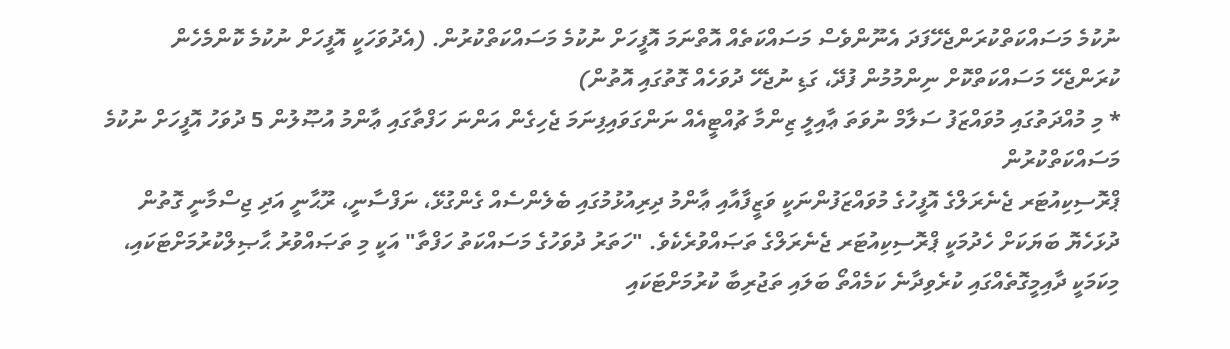ނުކުމެ މަސައްކަތްކުރަންޖެހޭފަދަ އެނޫންވެސް މަސައްކަތެއް އޮތްނަމަ އޮފީހަށް ނުކުމެ މަސައްކަތްކުރުން. (އެދުވަހަކީ އޮފީހަށް ނުކުމެ ކޮންމެހެން ކުރަންޖެހޭ މަސައްކަތްކޮށް ނިންމުމުން ފުދޭ، ގަޑި ނުޖެހޭ ދުވަހެއް ގޮތުގައި އޮތުން)
* މި މުއްދަތުގައި މުވައްޒަފު ސަލާމް ނުވަތަ ޢާއިލީ ޒިންމާ ޗުއްޓީއެއް ނަންގަވައިފިނަމަ ޖެހިގެން އަންނަ ހަފްތާގައި ޢާންމު އުޞޫލުން 5 ދުވަހު އޮފީހަށް ނުކުމެ މަސައްކަތްކުރުން
ޕްރޮސިކިއުޓަރ ޖެނެރަލްގެ އޮފީހުގެ މުވައްޒަފުންނަކީ ވަޒީފާއާއި ޢާންމު ދިރިއުޅުމުގައި ބެލެންސެއް ގެންގުޅޭ، ނަފްސާނީ، ރޫޙާނީ އަދި ޖިސްމާނީ ގޮތުން ދުޅަހެޔޮ ބަޔަކަށް ހެދުމަކީ ޕްރޮސިކިއުޓަރ ޖެނެރަލްގެ ތަޞައްވުރެކެވެ. "ހަތަރު ދުވަހުގެ މަސައްކަތު ހަފްތާ" އަކީ މި ތަޞައްވުރު ޙާޞިލްކުރުމަށްޓަކައި، މިކަމަކީ ދާއިމީގޮތެއްގައި ކުރެވިދާނެ ކަމެއްތޯ ބަލައި ތަޖުރިބާ ކުރުމަށްޓަކައި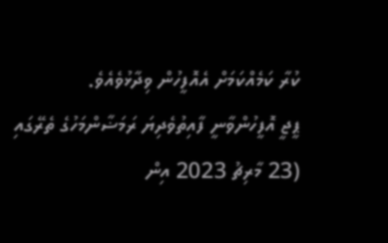ކުރާ ކަމެއްކަމަށް އެއޮފީހުން ވިދާޅުވެއެވެ.
ޕީޖީ އޮފީހުންވާނީ ފާއިތުވެދިޔަ ރަމަޟާންމަހުގެ ތެރޭގައި (23 މާރިޗު 2023 އިން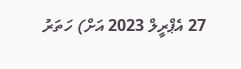27 އެޕްރީލް 2023 އަށް) ހަތަރު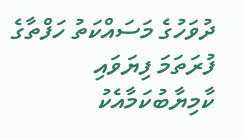ދުވަހުގެ މަސައްކަތު ހަފްތާގެ ފުރަތަމަ ފިޔަވައި ކާމިޔާބުކަމާއެކު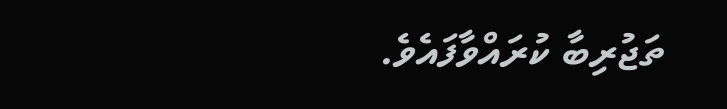ތަޖުރިބާ ކުރައްވާފައެވެ.